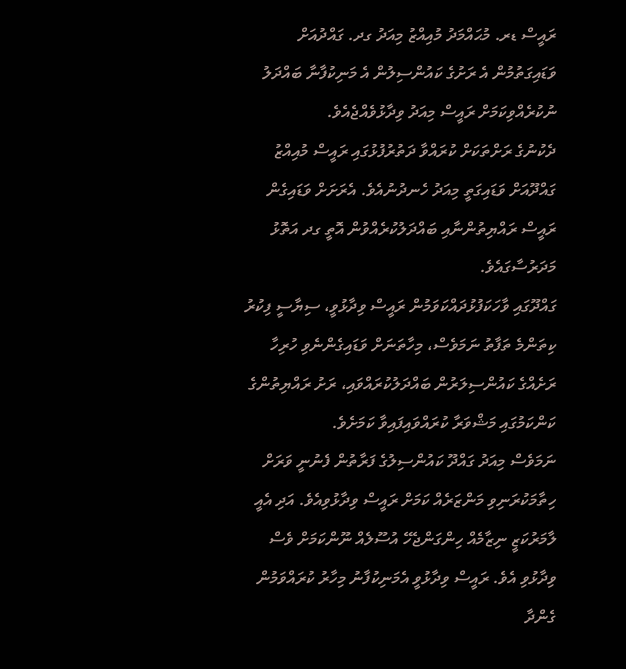ރައީސް ޑރ. މުޙައްމަދު މުއިއްޒު މިއަދު ގދ. ގައްދުއަށް ވަޑައިގަތުމުން އެ ރަށުގެ ކައުންސިލުން އެ މަނިކުފާނާ ބައްދަލު ނުކުރެއްވިކަމަށް ރައީސް މިއަދު ވިދާޅުވެއްޖެއެވެ.
ދެކުނުގެ ރަށްތަކަށް ކުރައްވާ ދަތުރުފުޅުގައި ރައީސް މުއިއްޒު ގައްދޫއަށް ވަޑައިގަތީ މިއަދު ހެނދުނުއެވެ. އެރަށަށް ވަޑައިގެން ރައީސް ރައްޔިތުންނާއި ބައްދަލުކުރެއްވުން އޮތީ ގދ އަތޮޅު މަދަރުސާގައެވެ.
ގައްދޫގައި ވާހަކަފުޅުދައްކަވަމުން ރައީސް ވިދާޅުވީ، ސިޔާސީ ފިކުރު ކިތަންމެ ތަފާތު ނަމަވެސް، މިހާތަނަށް ވަޑައިގެންނެވި ހުރިހާ ރަށެއްގެ ކައުންސިލަރުން ބައްދަލުކުރައްވައި، ރަށު ރައްޔިތުންގެ ކަންކަމުގައި މަޝްވަރާ ކުރައްވައިފައިވާ ކަމަށެވެ.
ނަމަވެސް މިއަދު ގައްދޫ ކައުންސިލުގެ ފަރާތުން ފެނުނީ ވަރަށް ހިތާމަކުރަނިވި މަންޒަރެއް ކަމަށް ރައީސް ވިދާޅުވިއެވެ. އަދި އެއީ ލާމަރުކަޒީ ނިޒާމެއް ހިންގަންޖެހޭ އުސޫލެއް ނޫންކަމަށް ވެސް ވިދާޅުވި އެވެ. ރައީސް ވިދާޅުވީ އެމަނިކުފާނު މިހާރު ކުރައްވަމުން ގެންދާ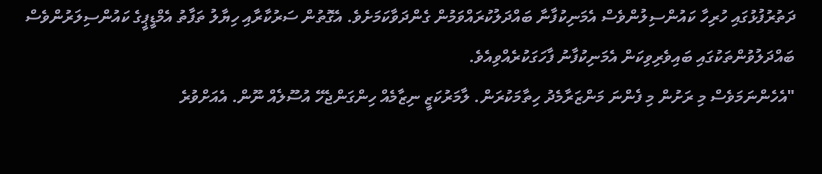ދަތުރުފުޅުގައި ހުރިހާ ކައުންސިލުންވެސް އެމަނިކުފާނާ ބައްދަލުކުރައްވަމުން ގެންދަވާކަމަށެވެ. އެގޮތުން ސަރުކާރާއި ހިޔާލު ތަފާތު އެމްޑީޕީގެ ކައުންސިލަރުންވެސް ބައްދަލުވުންތަކުގައި ބައިވެރިވިކަން އެމަނިކުފާނު ފާހަގަކުރެއްވިއެވެ.
"އެހެންނަމަވެސް މި ރަށުން މި ފެންނަ މަންޒަރާމެދު ހިތާމަކުރަން. ލާމަރުކަޒީ ނިޒާމެއް ހިންގަންޖެހޭ އުސޫލެއް ނޫން. އެއަށްވުރެ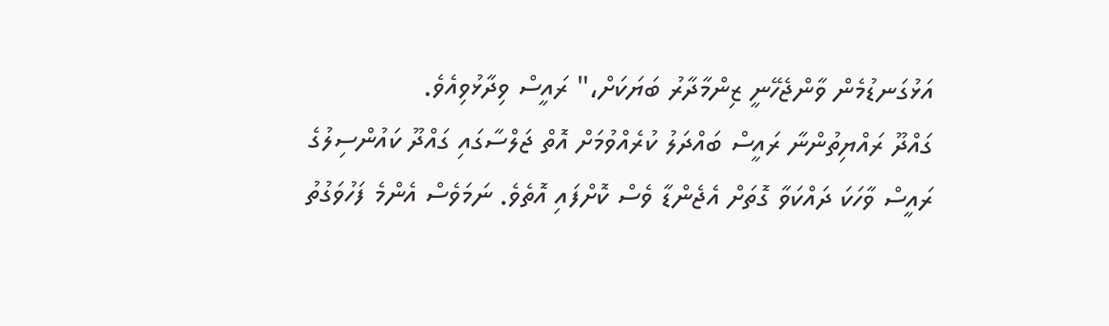އަޅުގަނޑުމެން ވާންޖެހޭނީ ޒިންމާދާރު ބަޔަކަށް،" ރައީސް ވިދާޅުވިއެވެ.
ގައްދޫ ރައްޔިތުންނާ ރައީސް ބައްދަލު ކުރެއްވުމަށް އޮތް ޖަލްސާގައި ގައްދޫ ކައުންސިލުގެ ރައީސް ވާހަކަ ދައްކަވާ ގޮތަށް އެޖެންޑާ ވެސް ކޮށްފައި އޮތެވެ. ނަމަވެސް އެންމެ ފަހުވަގުތު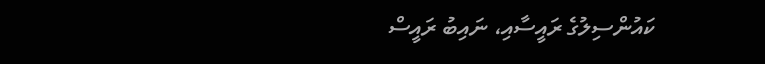ކައުންސިލުގެ ރައީސާއި، ނައިބު ރައީސް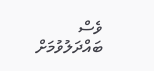ވެސް ބައްދަލުވުމަށް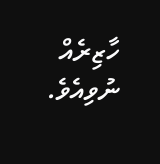ހާޒިރެއް ނުވިއެވެ.